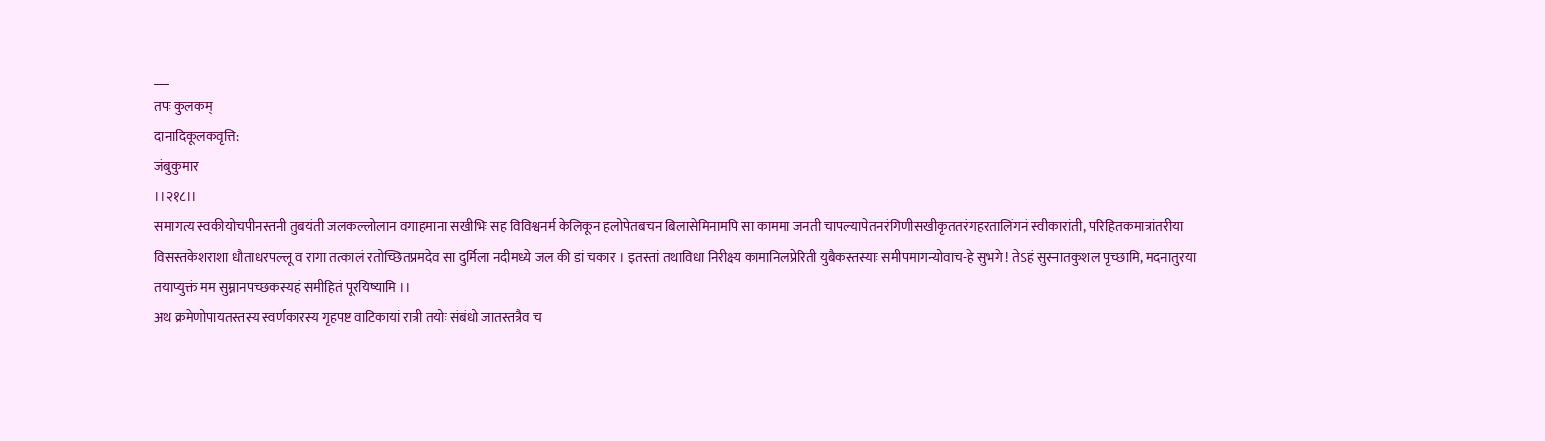___
तपः कुलकम्
दानादिकूलकवृत्ति:
जंबुकुमार
।।२१८।।
समागत्य स्वकीयोचपीनस्तनी तुबयंती जलकल्लोलान वगाहमाना सखीभिः सह विविश्वनर्म केलिकून हलोपेतबचन बिलासेमिनामपि सा काममा जनती चापल्यापेतनरंगिणीसखीकृततरंगहरतालिंगनं स्वीकारांती, परिहितकमात्रांतरीया विसस्तकेशराशा धौताधरपल्लू व रागा तत्कालं रतोच्छितप्रमदेव सा दुर्मिला नदीमध्ये जल की डां चकार । इतस्तां तथाविधा निरीक्ष्य कामानिलप्रेरिती युबैकस्तस्याः समीपमागन्योवाच-हे सुभगे ! तेऽहं सुस्नातकुशल पृच्छामि, मदनातुरया तयाप्युक्तं मम सुम्नानपच्छकस्यहं समीहितं पूरयिष्यामि ।।
अथ क्रमेणोपायतस्तस्य स्वर्णकारस्य गृहपष्ट वाटिकायां रात्री तयोः संबंधो जातस्तत्रैव च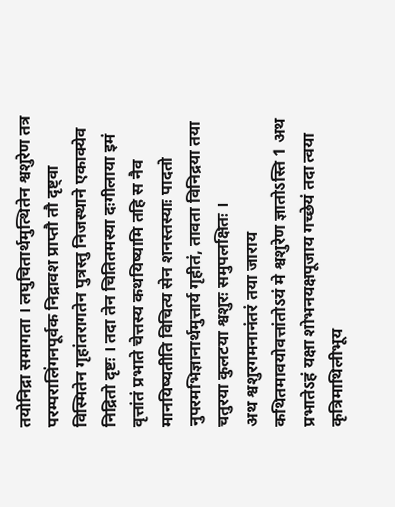तयोनिद्रा समागता । लघुचितार्थमुत्थितेन श्वशुरेण तत्र परम्परालिंगनपूर्वक निद्रावश प्राप्तौ तौ दृष्ट्वा विस्मितेन गृहांतरागतेन पुत्रस्तु निजस्थाने एकाक्येव निद्रितो दृष्टः । तदा तेन चितितमस्या दःगीलाया इमं वृत्तांतं प्रभाते चेत्तस्य कथयिष्यामि तहि स नैव मानयिष्यतीति विचित्य सेन शनस्तस्याः पादतो नुपरमभिज्ञानार्थमुत्तार्य गृहीतं, तावता विनिद्रया तया चतुरया कुलटया श्वशुरः समुपलक्षितः ।
अथ श्वशुरगमनानंतरं तया जाराय कथितमावयोवत्तांतोऽयं मे श्वशुरेण ज्ञातोऽस्ति 1 अथ प्रभातेऽहं यक्षा शोभनयक्षपूजाय गच्छेयं तदा त्वया कृत्रिमाथिलीभूय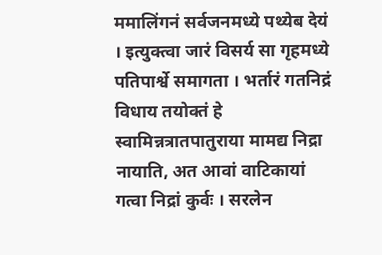ममालिंगनं सर्वजनमध्ये पथ्येब देयं । इत्युक्त्वा जारं विसर्य सा गृहमध्ये पतिपार्श्वे समागता । भर्तारं गतनिद्रं विधाय तयोक्तं हे स्वामिन्नत्रातपातुराया मामद्य निद्रा नायाति, अत आवां वाटिकायां गत्वा निद्रां कुर्वः । सरलेन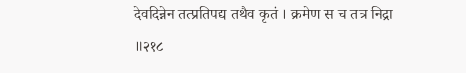देवदिन्नेन तत्प्रतिपद्य तथैव कृतं । क्रमेण स च तत्र निद्रा
॥२१८